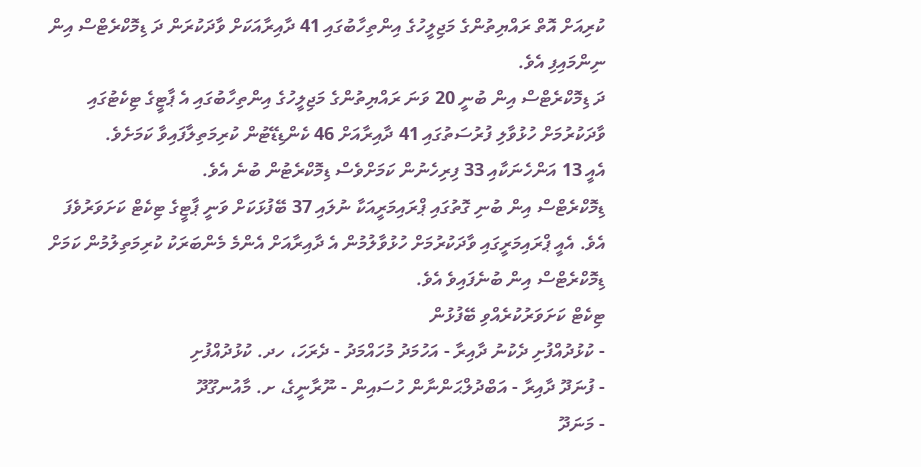ކުރިއަށް އޮތް ރައްޔިތުންގެ މަޖިލީހުގެ އިންތިހާބުގައި 41 ދާއިރާއަކަށް ވާދަކުރަން ދަ ޑިމޮކްރެޓްސް އިން ނިންމައިފި އެވެ.
ދަ ޑިމޮކްރެޓްސް އިން ބުނީ 20 ވަނަ ރައްޔިތުންގެ މަޖިލީހުގެ އިންތިހާބުގައި އެ ޕާޓީގެ ޓިކެޓުގައި ވާދަކުރުމަށް ހުޅުވާލި ފުރުސަތުގައި 41 ދާއިރާއަށް 46 ކެންޑިޑޭޓުން ކުރިމަތިލާފައިވާ ކަމަށެވެ.
އެއީ 13 އަންހެނަކާއި 33 ފިރިހެނުން ކަމަށްވެސް ޑިމޮކްރެޓުން ބުނެ އެވެ.
ޑިމޮކްރެޓްސް އިން ބުނި ގޮތުގައި ޕްރައިމަރީއަކާ ނުލައި 37 ބޭފުޅަކަށް ވަނީ ޕާޓީގެ ޓިކެޓް ކަށަވަރުވެފަ އެވެ. އެއީ ޕްރައިމަރީގައި ވާދަކުރުމަށް ހުޅުވާލުމުން އެ ދާއިރާއަށް އެންމެ މެންބަރަކު ކުރިމަތިލުމުން ކަމަށް ޑިމޮކްރެޓްސް އިން ބުނެފައިވެ އެވެ.
ޓިކެޓް ކަށަވަރުކުރެއްވި ބޭފުޅުން
- ކުޅުދުއްފުށި ދެކުނު ދާއިރާ - އަހުމަދު މުހައްމަދު - ދެރަހަ، ހދ. ކުޅުދުއްފުށި
- ފުނަދޫ ދާއިރާ - އަބްދުލްޙަންނާން ހުސައިން - ނޫރާނީގެ، ށ. މާއުނގޫދޫ
- މަނަދޫ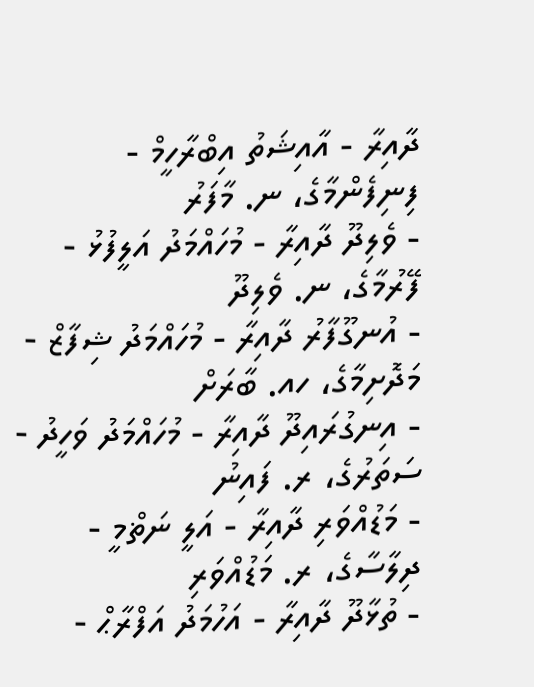ދާއިރާ - އާއިޝަތު އިބްރާހީމް - ފިނިފެންމާގެ، ނ. މާފަރު
- ވެލިދޫ ދާއިރާ - މުހައްމަދު އަލީފުޅު - ފޭރުމާގެ، ނ. ވެލިދޫ
- އުނގޫފާރު ދާއިރާ - މުހައްމަދު ޝިފާޒް - މަދޮށިމާގެ، ހއ. ބާރަށް
- އިނގުރައިދޫ ދާއިރާ - މުހައްމަދު ވަހީދު - ސަތަރުގެ، ރ. ފައިނު
- މަޑުއްވަރި ދާއިރާ - އަލީ ނަޡްމީ - ދިލާސާގެ، ރ. މަޑުއްވަރި
- ތުޅާދޫ ދާއިރާ - އަހުމަދު އަފްރާޙް -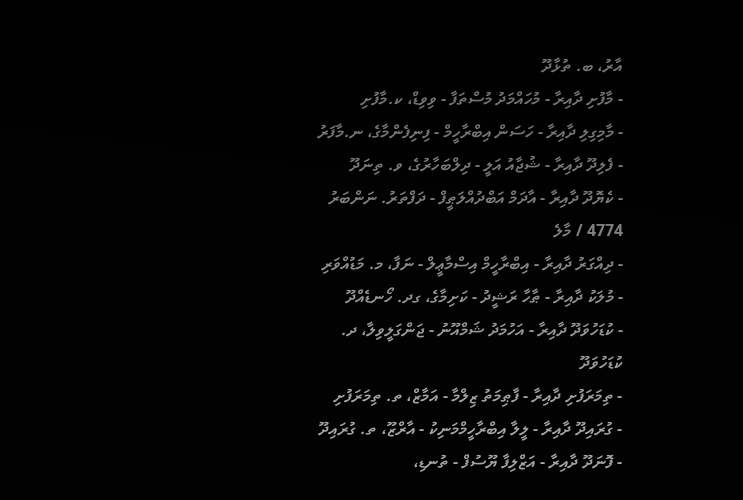އާރު، ބ. ތުޅާދޫ
- މާފުށި ދާއިރާ - މުހައްމަދު މުސްތަފާ - ވިވިޑް، ކ.މާފުށި
- މާމިގިލި ދާއިރާ - ހަސަން އިބްރާހީމް - ފިނިފެންމާގެ، ނ.މާފަރު
- ފެލިދޫ ދާއިރާ - ޝުޖާއު އަލީ - ދިލްބަހާރުގެ، ވ. ތިނަދޫ
- ކެޔޮދޫ ދާއިރާ - އާދަމް އަބްދުއްލަޠީފް - ދަފްތަރު. ނަންބަރު 4774 / މާލެ
- ދިއްގަރު ދާއިރާ - އިބްރާހީމް އިސްމާޢީލް - ނަފާ، މ. މަޑުއްވަރި
- މުލަކު ދާއިރާ - ޠާހާ ރަޝީދު - ކަށިމާގެ، ގދ. ހޯނޑެއްދޫ
- ކުޑަހުވަދޫ ދާއިރާ - އަހުމަދު ޝަމްއޫނު - ޖަންގަލީވިލާ، ދ. ކުޑަހުވަދޫ
- ތިމަރަފުށި ދާއިރާ - ފާޠިމަތު ޒިލްމާ - އަމާޒް، ތ. ތިމަރަފުށި
- ގުރައިދޫ ދާއިރާ - ލީލާ އިބްރާހީމްމަނިކު - އާރްޒޫ، ތ. ގުރައިދޫ
- ފޮނަދޫ ދާއިރާ - އަޒްލިފާ ޔޫސުފް - ތުނޑި،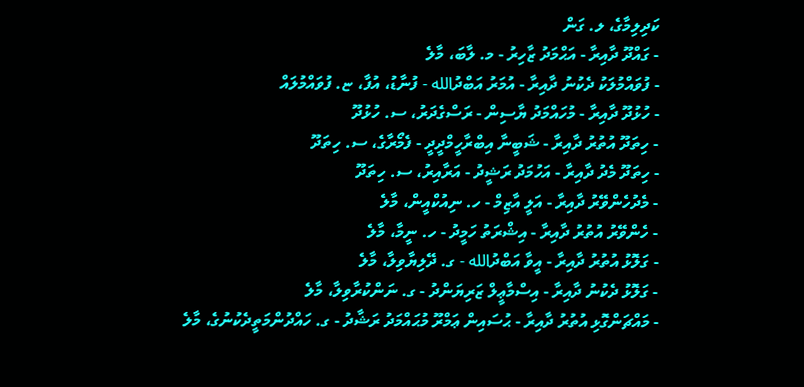ކަދިލިމާގެ، ލ. ގަން
- ގައްދޫ ދާއިރާ - އަޙްމަދު ޒާހިރު - މ. ލާބަ، މާލެ
- ފުވައްމުލަކު ދެކުނު ދާއިރާ - އުމަރު އަބްދުالله - ފުނާޑު، އުފާ، ޏ. ފުވައްމުލައް
- ހުޅުދޫ ދާއިރާ - މުހައްމަދު ޔާސިން - ރަސްގެދަރު، ސ. ހުޅުދޫ
- ހިތަދޫ އުތުރު ދާއިރާ - ޝަބީނާ އިބްރާހީމްދީދީ - ފެމޯރާގެ، ސ. ހިތަދޫ
- ހިތަދޫ މެދު ދާއިރާ - އަހުމަދު ރަޝީދު - އަރާއިރު، ސ. ހިތަދޫ
- މެދުހެންވޭރު ދާއިރާ - އަލީ އާޒިމް - ހ. ނިއުކްއީން، މާލެ
- ހެންވޭރު އުތުރު ދާއިރާ - އިޝްރަތު ހަމީދު - ހ. ނީމާ، މާލެ
- ގަލޮޅު އުތުރު ދާއިރާ - އީވާ އަބްދުالله - ގ. ދޭލިޔާވިލާ، މާލެ
- ގަލޮޅު ދެކުނު ދާއިރާ - އިސްމާޢީލް ޒަރިޔަންދު - ގ. ނަންކުރާވިލާ، މާލެ
- މައްޗަންގޮޅި އުތުރު ދާއިރާ - ޙުސައިން ޢަމްރޫ މުޙައްމަދު ރަޝާދު - ގ. ހައްދުންމަތީދެކުނުގެ، މާލެ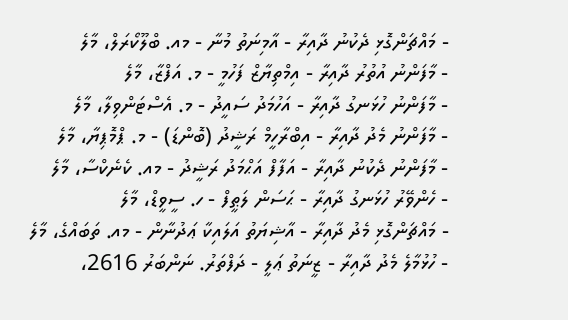- މައްޗަންގޮޅި ދެކުނު ދާއިރާ - އާމިނަތު މުނާ - މއ. ބްލޫކޯރަލް، މާލެ
- މާފަންނު އުތުރު ދާއިރާ - އިމްތިޔާޒް ފަހުމީ - މ. އަފްޒާ، މާލެ
- މާފަންނު ހުޅަނގު ދާއިރާ - އަހުމަދު ސައީދު - މ. އެސްޓަންވިލާ، މާލެ
- މާފަންނު މެދު ދާއިރާ - އިބްރާހީމް ރަޝީދު (ބޮންޑަ) - މ. ޕްމޮޕިޔާ، މާލެ
- މާފަންނު ދެކުނު ދާއިރާ - އަފާފް އަޙްމަދު ރަޝީދު - މއ. ކެނެކްސާ، މާލެ
- ހެންވޭރު ހުޅަނގު ދާއިރާ - ޙަސަން ލަޠީފް - ހ. ސީވީޑް، މާލެ
- މައްޗަންގޮޅި މެދު ދާއިރާ - އާޝިޔަތު އަލައިކާ ޢަދުނާން - މއ. ތަބައްގެ، މާލެ
- ހުޅުމާލެ މެދު ދާއިރާ - ޒީނަތު ޢަލީ - ދަފްތަރު. ނަންބަރު 2616،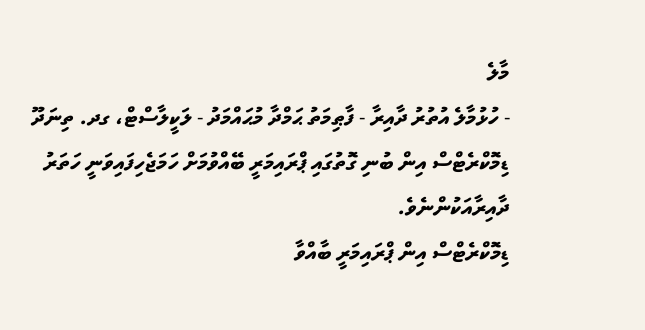މާލެ
- ހުޅުމާލެ އުތުރު ދާއިރާ - ފާޠިމަތު ޙަމްދާ މުޙައްމަދު - ލަކީލާސްޓް، ގދ. ތިނަދޫ
ޑިމޮކްރެޓްސް އިން ބުނި ގޮތުގައި ޕްރައިމަރީ ބޭއްވުމަށް ހަމަޖެހިފައިވަނީ ހަތަރު ދާއިރާއަކުންނެވެ.
ޑިމޮކްރެޓްސް އިން ޕްރައިމަރީ ބާއްވާ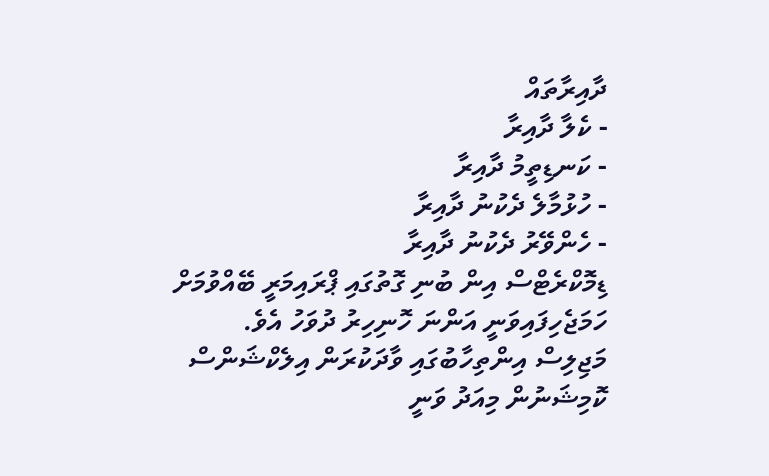ދާއިރާތައް
- ކެލާ ދާއިރާ
- ކަނޑިތީމު ދާއިރާ
- ހުޅުމާލެ ދެކުނު ދާއިރާ
- ހެންވޭރު ދެކުނު ދާއިރާ
ޑިމޮކްރެޓްސް އިން ބުނި ގޮތުގައި ޕްރައިމަރީ ބޭއްވުމަށް ހަމަޖެހިފައިވަނީ އަންނަ ހޮނިހިރު ދުވަހު އެވެ.
މަޖިލިސް އިންތިހާބުގައި ވާދަކުރަން އިލެކްޝަންސް ކޮމިޝަނުން މިއަދު ވަނީ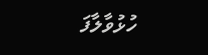ހުޅުވާލާފަ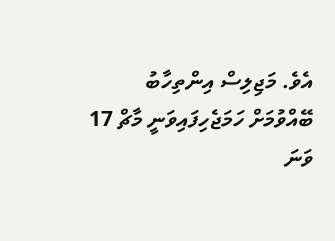އެވެ. މަޖިލިސް އިންތިހާބު ބޭއްވުމަށް ހަމަޖެހިފައިވަނީ މާޗް 17 ވަނަ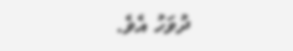ދުވަހު އެވެ.